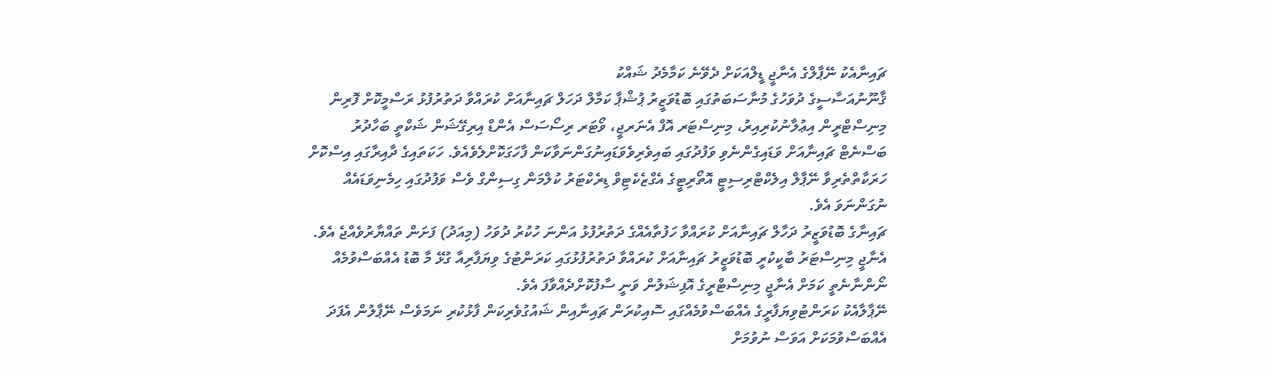ޗައިނާއެކު ނޭޕާލްގެ އެނާޖީ ޑީލްއަކަށް ދެވޭނެ ކަމާމެދު ޝައްކު
ޤާނޫނުއަސާސީގެ ދުވަހުގެ މުނާސަބަތުގައި ބޮޑުވަޒީރު ޕުޝްޕާ ކަމާލް ދަހަލް ޗައިނާއަށް ކުރައްވާ ދަތުރުފުޅު ރަސްމީކޮށް ފޮރިން މިނިސްޓްރީން އިޢުލާނުކުރިއިރު، މިނިސްޓަރ އޮފް އެނަރޖީ، ވޯޓަރ ރިސޯސަސް އެންޑް އިރިގޭޝަން ޝަކްތީ ބަހާދުރު ބަސްނެޓް ޗައިނާއަށް ވަޑައިގެންނެވި ވަފުދުގައި ބައިވެރިވެވަޑައިނުގަންނަވާކަން ފާހަގަކޮށްލެވެއެވެ. ހަކަތައިގެ ދާއިރާގައި އިސްކޮށް ހަރަކާތްތެރިވާ ނޭޕާލް އިލެކްޓްރިސިޓީ އޮތޯރިޓީގެ އެގްޒެކެޓިވް ޑިރެކްޓަރު ކުލްމަން ގިސިންގް ވެސް ވަފުދުގައި ހިމެނިވަޑައެއް ނުގަންނަވަ އެވެ.
ޗައިނާގެ ބޮޑުވަޒީރު ދަހާލް ޗައިނާއަށް ކުރައްވާ ހަފުތާއެއްގެ ދަތުރުފުޅު އަންނަ ހުކުރު ދުވަހު (މިއަދު) ފަށަން ތައްޔާރުވެއްޖެ އެވެ.
އެނާޖީ މިނިސްޓަރު ބާކީކުރީ ބޮޑުވަޒީރު ޗައިނާއަށް ކުރައްވާ ދަތުރުފުޅުގައި ކަރަންޓުގެ ވިޔަފާރިއާ ގުޅޭ މާ ބޮޑު އެއްބަސްވުމެއް ނޯންނާނެތީ ކަމަށް އެނާޖީ މިނިސްޓްރީގެ އޮފިޝަލުން ވަނީ ސާފުކޮށްދެއްވާފަ އެވެ.
ނޭޕާލާއެކު ކަރަންޓުވިޔަފާރީގެ އެއްބަސްވުމެއްގައި ސޮއިކުރަން ޗައިނާއިން ޝައުގުވެރިކަން ފާޅުކުރި ނަމަވެސް ނޭޕާލުން އެފަދަ އެއްބަސްވުމަކަށް އަވަސް ނުވުމަށް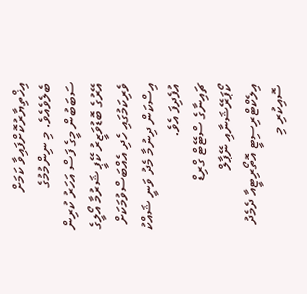އިޚްތިޔާރުކޮށްފައިވާ ކަމަށް ބެލެވެއެވެ. މި ނިންމުމުގެ ސަބަބުން މީގެ ފަސް އަހަރު ކުރިން އޭރުގެ ބޮޑުވަޒީރު ކޭޕީ ޝަރުމާ އޯލީގެ ވެރިކަމުގައި ހެދި އެއްބަސްވުމަކަށް އިސްކަން ދިނުމާ މެދު ވަނީ ޝައްކު އުފެދިފަ އެވެ.
ޗައިނާގެ ސްޓޭޓް ގްރިޑް ކޯޕަރޭޝަނާއި ނޭޕާލް އިލެކްޓްރިސިޓީ އޮތޯރިޓީއާ ދެމެދު ސޮއިކުރި މި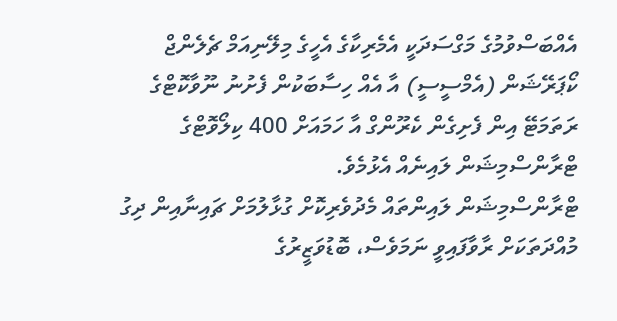އެއްބަސްވުމުގެ މަގްސަދަކީ އެމެރިކާގެ އެހީގެ މިލޭނިއަމް ޗެލެންޖް ކޯޕަރޭޝަން (އެމްސީސީ) އާ އެއް ހިސާބަކުން ފެށުނު ނޫވާކޮޓްގެ ރަތަމަޓޭ އިން ފެށިގެން ކެރޫންގް އާ ހަމައަށް 400 ކިލޯވޮޓްގެ ޓްރާންސްމިޝަން ލައިނެއް އެޅުމެވެ.
ޓްރާންސްމިޝަން ލައިންތައް މެދުވެރިކޮށް ގުޅާލުމަށް ޗައިނާއިން ދިގު މުއްދަތަކަށް ރާވާފައިވީ ނަމަވެސް، ބޮޑުވަޒީރުގެ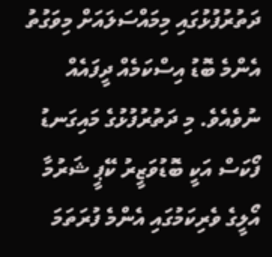ދަތުރުފުޅުގައި މިމައްސަލައަށް މިވަގުތު އެންމެ ބޮޑު އިސްކަމެއް ދީފައެއް ނުވެއެވެ. މި ދަތުރުފުޅުގެ މައިގަނޑު ފޯކަސް އަކީ ބޮޑުވަޒީރު ކޭޕީ ޝަރުމާ އޯލީގެ ވެރިކަމުގައި އެންމެ ފުރަތަމަ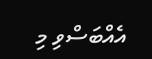އެއްބަސްވި މި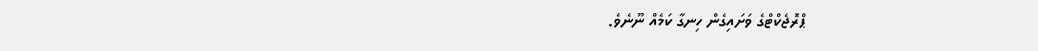ޕްރޮޖެކްޓްގެ ވަށައިގެން ހިނގާ ކަމެއް ނޫނެވެ.